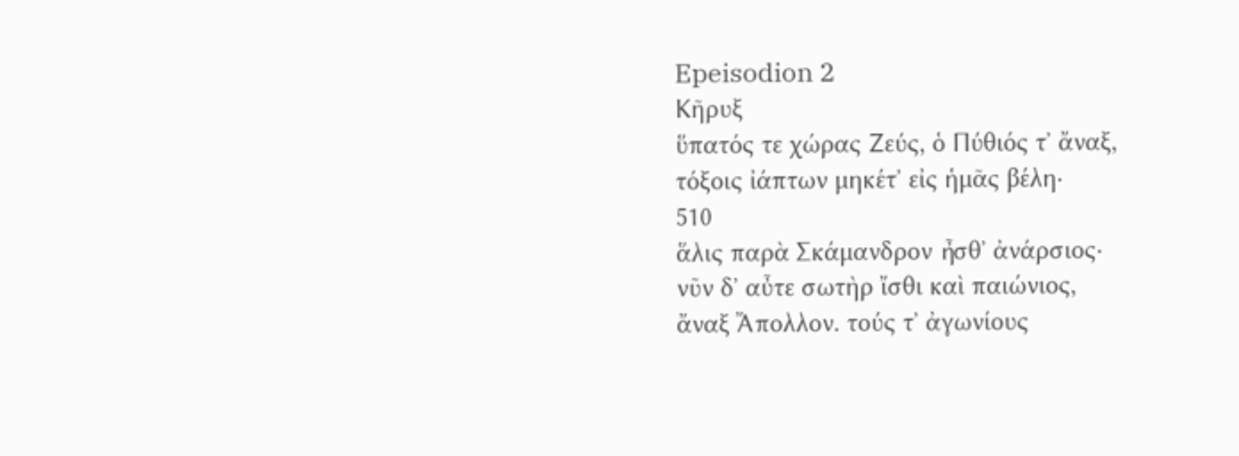Epeisodion 2
Κῆρυξ
ὕπατός τε χώρας Ζεύς, ὁ Πύθιός τʼ ἄναξ,
τόξοις ἰάπτων μηκέτʼ εἰς ἡμᾶς βέλη·
510
ἅλις παρὰ Σκάμανδρον ἦσθʼ ἀνάρσιος·
νῦν δʼ αὖτε σωτὴρ ἴσθι καὶ παιώνιος,
ἄναξ Ἄπολλον. τούς τʼ ἀγωνίους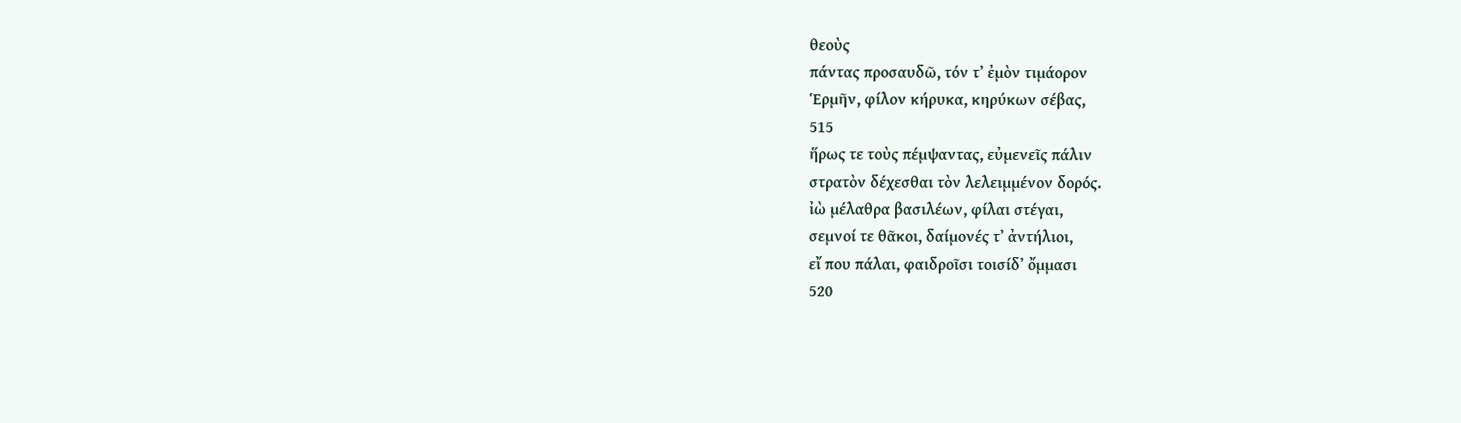θεοὺς
πάντας προσαυδῶ, τόν τʼ ἐμὸν τιμάορον
Ἑρμῆν, φίλον κήρυκα, κηρύκων σέβας,
515
ἥρως τε τοὺς πέμψαντας, εὐμενεῖς πάλιν
στρατὸν δέχεσθαι τὸν λελειμμένον δορός.
ἰὼ μέλαθρα βασιλέων, φίλαι στέγαι,
σεμνοί τε θᾶκοι, δαίμονές τʼ ἀντήλιοι,
εἴ που πάλαι, φαιδροῖσι τοισίδʼ ὄμμασι
520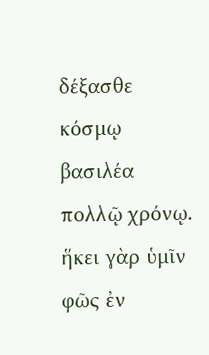δέξασθε κόσμῳ βασιλέα πολλῷ χρόνῳ.
ἥκει γὰρ ὑμῖν φῶς ἐν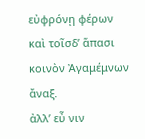εὐφρόνῃ φέρων
καὶ τοῖσδʼ ἅπασι κοινὸν Ἀγαμέμνων ἄναξ.
ἀλλʼ εὖ νιν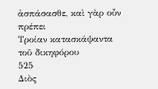ἀσπάσασθε, καὶ γὰρ οὖν πρέπει
Τροίαν κατασκάψαντα τοῦ δικηφόρου
525
Διὸς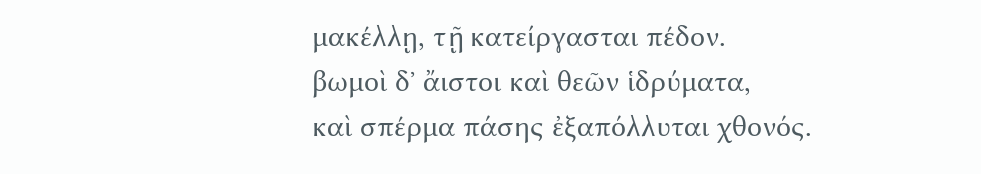μακέλλῃ, τῇ κατείργασται πέδον.
βωμοὶ δʼ ἄιστοι καὶ θεῶν ἱδρύματα,
καὶ σπέρμα πάσης ἐξαπόλλυται χθονός.